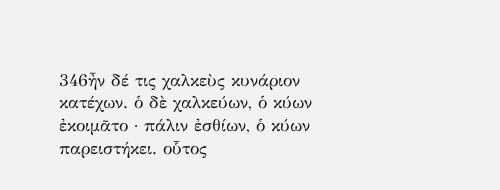346ἦν δέ τις χαλκεὺς κυνάριον κατέχων. ὁ δὲ χαλκεύων, ὁ κύων ἐκοιμᾶτο · πάλιν ἐσθίων, ὁ κύων παρειστήκει. οὗτος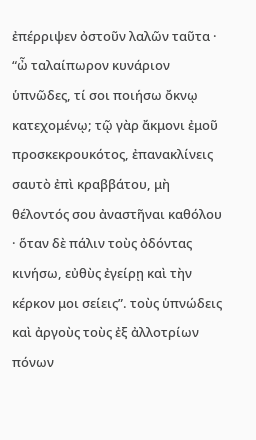ἐπέρριψεν ὀστοῦν λαλῶν ταῦτα · “ὦ ταλαίπωρον κυνάριον ὑπνῶδες, τί σοι ποιήσω ὄκνῳ κατεχομένῳ; τῷ γὰρ ἄκμονι ἐμοῦ προσκεκρουκότος, ἐπανακλίνεις σαυτὸ ἐπὶ κραββάτου, μὴ θέλοντός σου ἀναστῆναι καθόλου · ὅταν δὲ πάλιν τοὺς ὀδόντας κινήσω, εὐθὺς ἐγείρῃ καὶ τὴν κέρκον μοι σείεις”. τοὺς ὑπνώδεις καὶ ἀργοὺς τοὺς ἐξ ἀλλοτρίων πόνων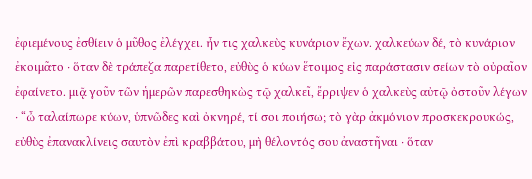ἐφιεμένους ἐσθίειν ὁ μῦθος ἐλέγχει. ἦν τις χαλκεὺς κυνάριον ἔχων. χαλκεύων δέ, τὸ κυνάριον ἐκοιμᾶτο · ὅταν δὲ τράπεζα παρετίθετο, εὐθὺς ὁ κύων ἕτοιμος εἰς παράστασιν σείων τὸ οὐραῖον ἐφαίνετο. μιᾷ γοῦν τῶν ἡμερῶν παρεσθηκὼς τῷ χαλκεῖ, ἔρριψεν ὁ χαλκεὺς αὐτῷ ὀστοῦν λέγων · “ὦ ταλαίπωρε κύων, ὑπνῶδες καὶ ὀκνηρέ, τί σοι ποιήσω; τὸ γὰρ ἀκμόνιον προσκεκρουκώς, εὐθὺς ἐπανακλίνεις σαυτὸν ἐπὶ κραββάτου, μὴ θέλοντός σου ἀναστῆναι · ὅταν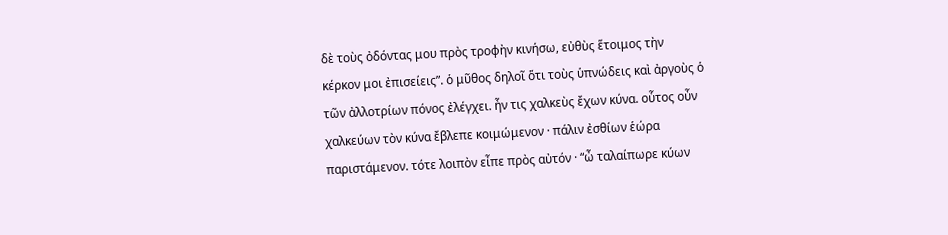δὲ τοὺς ὀδόντας μου πρὸς τροφὴν κινήσω, εὐθὺς ἕτοιμος τὴν κέρκον μοι ἐπισείεις”. ὁ μῦθος δηλοῖ ὅτι τοὺς ὑπνώδεις καὶ ἀργοὺς ὁ τῶν ἀλλοτρίων πόνος ἐλέγχει. ἦν τις χαλκεὺς ἔχων κύνα. οὗτος οὖν χαλκεύων τὸν κύνα ἔβλεπε κοιμώμενον · πάλιν ἐσθίων ἑώρα παριστάμενον. τότε λοιπὸν εἶπε πρὸς αὐτόν · “ὦ ταλαίπωρε κύων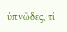ὑπνῶδες, τί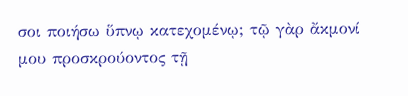σοι ποιήσω ὕπνῳ κατεχομένῳ; τῷ γὰρ ἄκμονί μου προσκρούοντος τῇ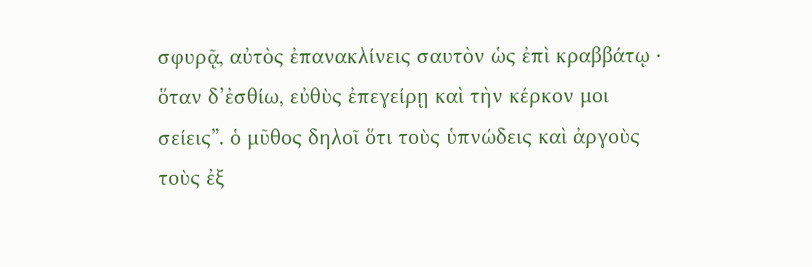σφυρᾷ, αὐτὸς ἐπανακλίνεις σαυτὸν ὡς ἐπὶ κραββάτῳ · ὅταν δ’ἐσθίω, εὐθὺς ἐπεγείρῃ καὶ τὴν κέρκον μοι σείεις”. ὁ μῦθος δηλοῖ ὅτι τοὺς ὑπνώδεις καὶ ἀργοὺς τοὺς ἐξ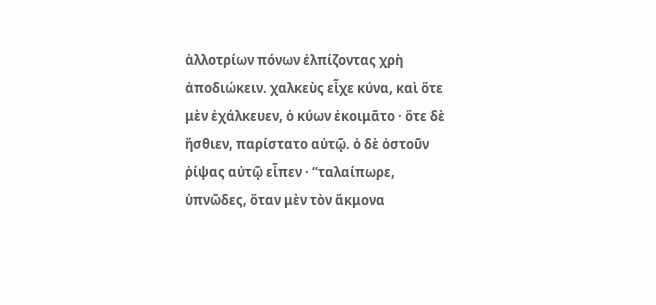ἀλλοτρίων πόνων ἐλπίζοντας χρὴ ἀποδιώκειν. χαλκεὺς εἶχε κύνα, καὶ ὅτε μὲν ἐχάλκευεν, ὁ κύων ἐκοιμᾶτο · ὅτε δὲ ἤσθιεν, παρίστατο αὐτῷ. ὁ δὲ ὀστοῦν ῥίψας αὐτῷ εἶπεν · “ταλαίπωρε, ὑπνῶδες, ὅταν μὲν τὸν ἄκμονα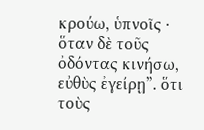κρούω, ὑπνοῖς · ὅταν δὲ τοῦς ὀδόντας κινήσω, εὐθὺς ἐγείρῃ”. ὅτι τοὺς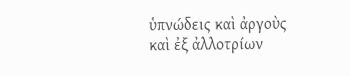ὑπνώδεις καὶ ἀργοὺς καὶ ἐξ ἀλλοτρίων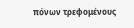πόνων τρεφομένους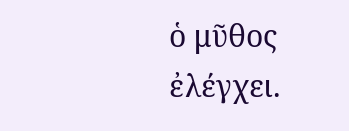ὁ μῦθος ἐλέγχει.